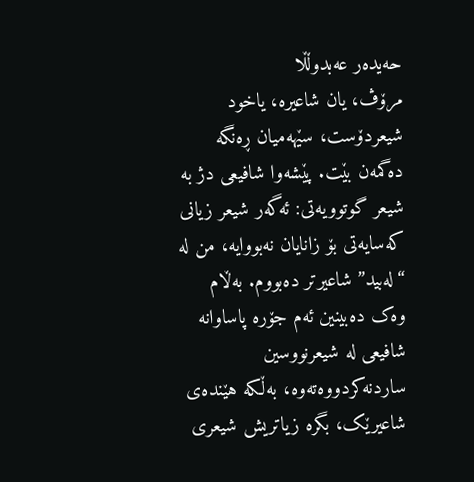حەیدەر عەبدوڵڵا
مرۆڤ، یان شاعیرە، یاخود شیعردۆست، سێهەمیان ڕەنگە دەگمەن بێت. پێشەوا شافیعی دژ بە شیعر گوتوویەتی: ئەگەر شیعر زیانی کەسایەتی بۆ زانایان نەبووایە، من لە “لەبید” شاعیرتر دەبووم. بەڵام وەک دەبینین ئەم جۆرە پاساوانە شافیعی لە شیعرنووسین ساردنەکردووەتەوە، بەڵكە هێندەی شاعیرێک، بگرە زیاتریش شیعری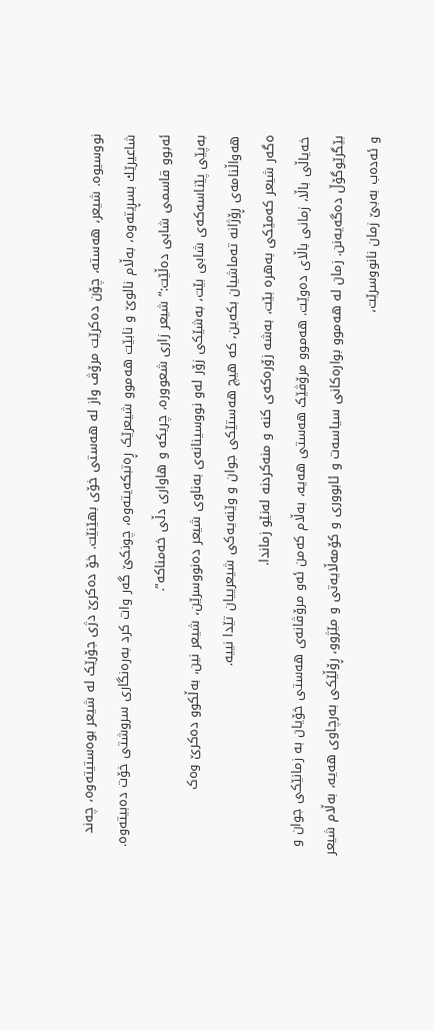نووسیوە. شیعر، هەستە، چۆن دەکرێت مرۆڤ واز لە هەستی خۆی بهێنێت. خۆ دەکرێ دژی جۆرێک لە شیعر بوەستیتەوە، چەند شاعیرێك بسڕیتەوە، بەڵام نالوێ و نابێت هەموو شیعرێک ڕەتبکەیتەوە، چونكێ گەر وات كرد بەرەنگاری سروشتی خۆت دەبیتەوە.
ئەبوو قاسمی شابی دەڵێت:” شیعر زاری شعوورە، چریکە و هاواری دڵی خەمناکە”.
بەپێی پێناسەکەی شابی بێت، بەشێکی زۆر لەو نووسینانەی بەناوی شیعر دەنووسرێن، شیعر نین، بەڵکوو دەکرێ وەک هەواڵنامەی ڕۆژانە تەماشیان بکەین، کە هیچ هەستێکی جوان و وێنەیەکی شیعرییان تێدا نییە.
ەگەر شیعر کەمێکی بەهرە بێت، بەشە زۆرەکەی کنە و منەکردنە لەنێو زماندا.
خەیاڵی باڵا، زمانی باڵای دەوێت. هەموو مرۆڤێک هەستی هەیە، بەڵام کەمن ئەو مرۆڤانەی هەستی خۆیان بە زمانێکی جوان و بێگرێوگۆڵ دەگەیەنن. زمان لە هەموو بوارەكانی سیاسەت و ئابووری و كۆمەڵایەتی و مێژوو، ڕۆڵێكی بەرچاوی هەیە، بەڵام شیعر و ئەدەب بەبێ زمان نانووسرێت،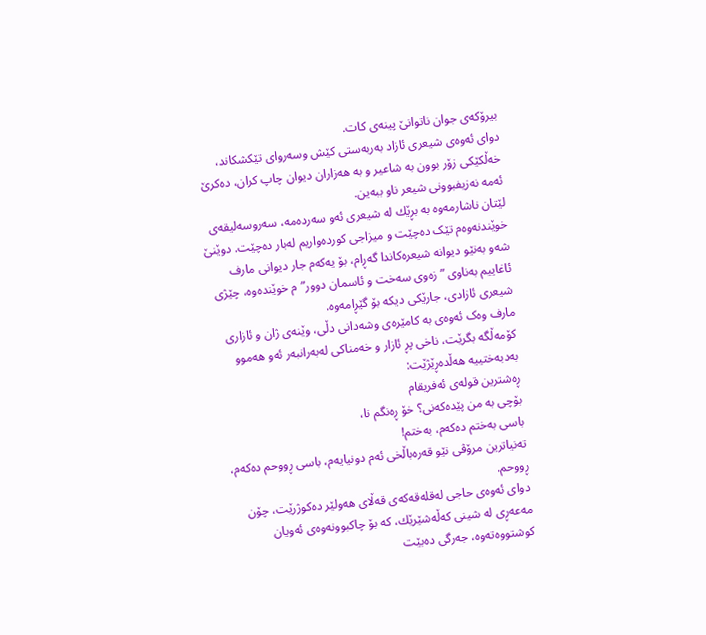بیرۆكەی جوان ناتوانێ پینەی كات.
دوای ئەوەی شیعری ئازاد بەربەستی کێش وسەروای تێكشکاند، خەڵکێکی زۆر بوون بە شاعیر و بە هەزاران دیوان چاپ کران، دەکرێ ئەمە نەزیفبوونی شیعر ناو ببەین.
لێتان ناشارمەوە بە بڕێك لە شیعری ئەو سەردەمە، سەروسەلیقەی خوێندنەوەم تێک دەچێت و میزاجی كوردەواریم لەبار دەچێت. دوێنێ شەو بەنێو دیوانە شیعرەكاندا گەڕام، بۆ یەکەم جار دیوانی مارف ئاغاییم بەناوی ” زەوی سەخت و ئاسمان دوور”م خوێندەوە، چێژی شیعری ئازادی، جارێکی دیکە بۆ گێڕامەوە.
مارف وەک ئەوەی بە کامێرەی وشەدانی دڵی، وێنەی ژان و ئازاری کۆمەڵگە بگرێت، ناخی پڕ ئازار و خەمناکی لەبەرانبەر ئەو هەموو بەدبەختییە هەڵدەڕێژێت:
ڕەشترین قولەی ئەفریقام
بۆچی بە من پێدەکەنی؟ خۆ ڕەنگم نا،
باسی بەختم دەکەم، بەختم!
تەنیاترین مرۆڤی نێو قەرەباڵخی ئەم دونیایەم، باسی ڕووحم دەکەم، ڕووحم.
دوای ئەوەی حاجی لەقلەقەكەی قەڵای هەولێر دەكوژرێت، چۆن مەعەڕی لە شینی كەڵەشێرێك، كە بۆ چاكبوونەوەی ئەویان كوشتووەتەوە، جەرگی دەبێت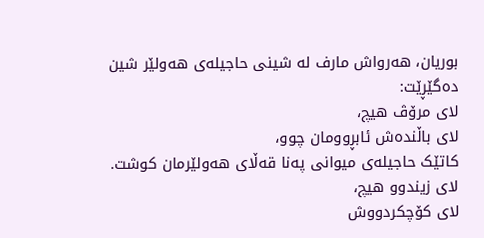بوریان، هەرواش مارف لە شینی حاجیلەی هەولێر شین دەگێڕێت:
لای مرۆڤ هیچ،
لای باڵندەش ئابڕوومان چوو،
کاتێک حاجیلەی میوانی پەنا قەڵای هەولێرمان کوشت.
لای زیندوو هیچ،
لای کۆچکردووش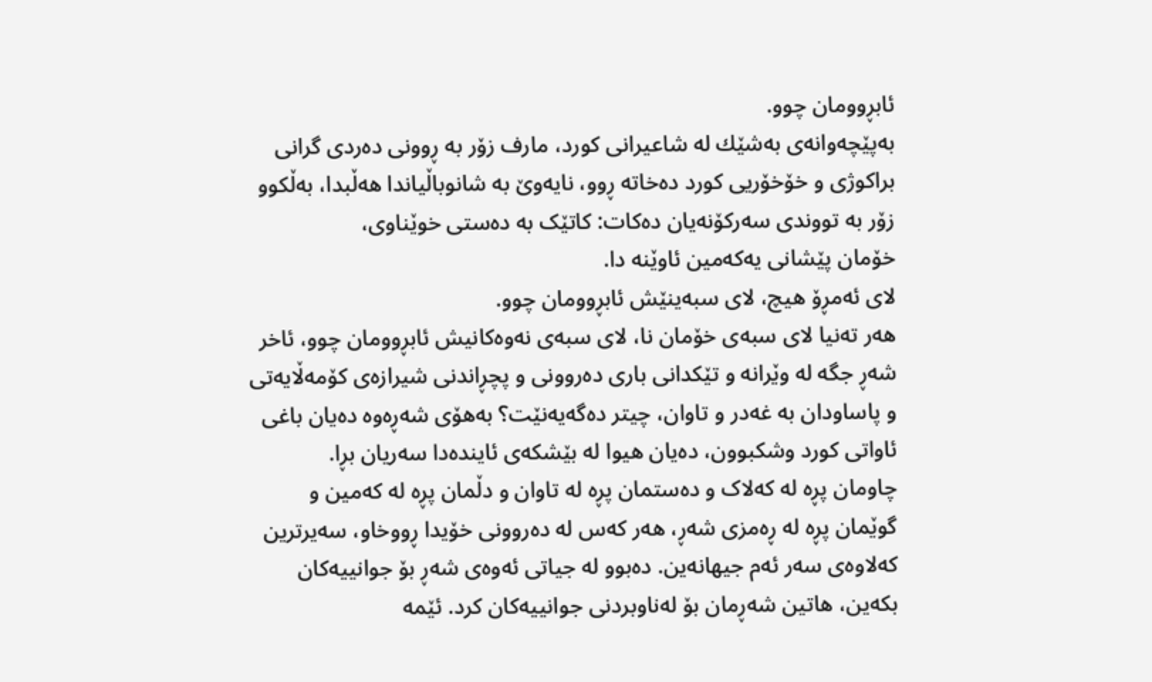ئابڕوومان چوو.
بەپێچەوانەی بەشێك لە شاعیرانی كورد، مارف زۆر بە ڕوونی دەردی گرانی براكوژی و خۆخۆریی كورد دەخاتە ڕوو، نایەوێ بە شانوباڵیاندا هەڵبدا، بەڵكوو زۆر بە تووندی سەركۆنەیان دەكات: کاتێک بە دەستی خوێناوی،
خۆمان پێشانی یەکەمین ئاوێنە دا.
لای ئەمڕۆ هیچ، لای سبەینێش ئابڕوومان چوو.
هەر تەنیا لای سبەی خۆمان نا، لای سبەی نەوەكانیش ئابڕوومان چوو، ئاخر شەڕ جگە لە وێرانە و تێكدانی باری دەروونی و پچڕاندنی شیرازەی كۆمەڵایەتی و پاساودان بە غەدر و تاوان، چیتر دەگەیەنێت؟ بەهۆی شەڕەوە دەیان باغی ئاواتی كورد وشكبوون، دەیان هیوا لە بێشكەی ئایندەدا سەریان بڕا.
چاومان پڕە لە کەلاک و دەستمان پڕە لە تاوان و دڵمان پڕە لە کەمین و گوێمان پڕە لە ڕەمزی شەڕ، هەر کەس لە دەروونی خۆیدا ڕووخاو، سەیرترین کەلاوەی سەر ئەم جیهانەین. دەبوو لە جیاتی ئەوەی شەڕ بۆ جوانییەكان بكەین، هاتین شەڕمان بۆ لەناوبردنی جوانییەكان كرد. ئێمە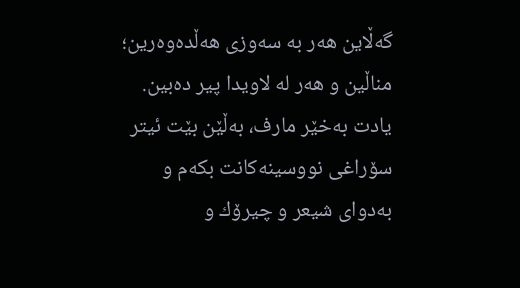گەڵاین هەر بە سەوزی هەڵدەوەرین؛ مناڵین و هەر لە لاویدا پیر دەبین. یادت بەخێر مارف، بەڵێن بێت ئیتر سۆراغی نووسینەكانت بكەم و بەدوای شیعر و چیرۆك و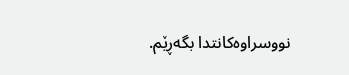نووسراوەكانتدا بگەڕێم.